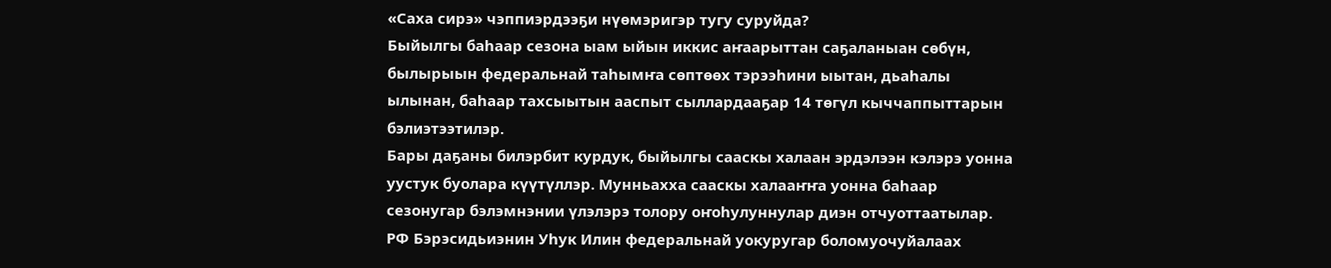«Саха сирэ» чэппиэрдээҕи нүөмэригэр тугу суруйда?
Быйылгы баһаар сезона ыам ыйын иккис аҥаарыттан саҕаланыан сөбүн, былырыын федеральнай таһымҥа сөптөөх тэрээһини ыытан, дьаһалы ылынан, баһаар тахсыытын ааспыт сыллардааҕар 14 төгүл кыччаппыттарын бэлиэтээтилэр.
Бары даҕаны билэрбит курдук, быйылгы сааскы халаан эрдэлээн кэлэрэ уонна уустук буолара күүтүллэр. Мунньахха сааскы халааҥҥа уонна баһаар сезонугар бэлэмнэнии үлэлэрэ толору оҥоһулуннулар диэн отчуоттаатылар. РФ Бэрэсидьиэнин Уһук Илин федеральнай уокуругар боломуочуйалаах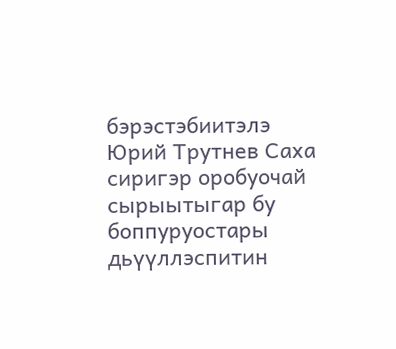бэрэстэбиитэлэ Юрий Трутнев Саха сиригэр оробуочай сырыытыгар бу боппуруостары дьүүллэспитин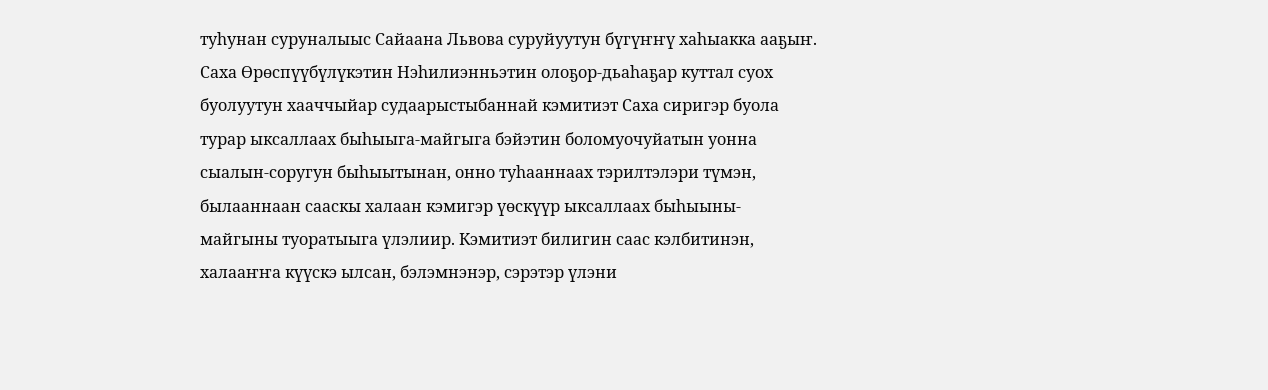туһунан суруналыыс Сайаана Львова суруйуутун бүгүҥҥү хаһыакка ааҕыҥ.
Саха Өрөспүүбүлүкэтин Нэһилиэнньэтин олоҕор-дьаһаҕар куттал суох буолуутун хааччыйар судаарыстыбаннай кэмитиэт Саха сиригэр буола турар ыксаллаах быһыыга-майгыга бэйэтин боломуочуйатын уонна сыалын-соругун быһыытынан, онно туһааннаах тэрилтэлэри түмэн, былааннаан сааскы халаан кэмигэр үөскүүр ыксаллаах быһыыны-майгыны туоратыыга үлэлиир. Кэмитиэт билигин саас кэлбитинэн, халааҥҥа күүскэ ылсан, бэлэмнэнэр, сэрэтэр үлэни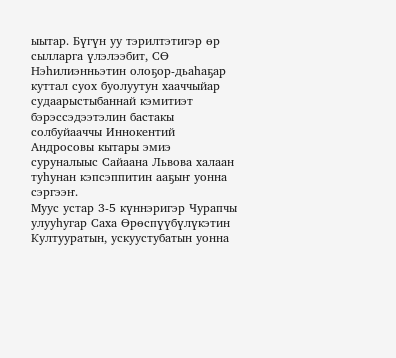ыытар. Бүгүн уу тэрилтэтигэр өр сылларга үлэлээбит, СӨ Нэһилиэнньэтин олоҕор-дьаһаҕар куттал суох буолуутун хааччыйар судаарыстыбаннай кэмитиэт бэрэссэдээтэлин бастакы солбуйааччы Иннокентий Андросовы кытары эмиэ суруналыыс Сайаана Львова халаан туһунан кэпсэппитин ааҕыҥ уонна сэргээҥ.
Муус устар 3-5 күннэригэр Чурапчы улууһугар Саха Өрөспүүбүлүкэтин Култууратын, ускуустубатын уонна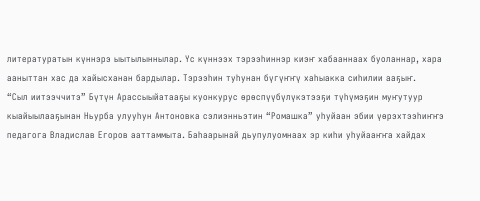литературатын күннэрэ ыытылыннылар. Үс күннээх тэрээһиннэр киэҥ хабааннаах буоланнар, хара ааныттан хас да хайысханан бардылар. Тэрээһин туһунан бүгүҥҥү хаһыакка сиһилии ааҕыҥ.
“Сыл иитээччитэ” Бүтүн Арассыыйатааҕы куонкурус өрөспүүбүлүкэтээҕи түһүмэҕин муҥутуур кыайыылааҕынан Ньурба улууһун Антоновка сэлиэнньэтин “Ромашка” уһуйаан эбии үөрэхтээһиҥҥэ педагога Владислав Егоров ааттаммыта. Баһаарынай дьупулуомнаах эр киһи уһуйааҥҥа хайдах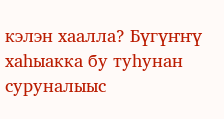кэлэн хаалла? Бүгүҥҥү хаһыакка бу туһунан суруналыыс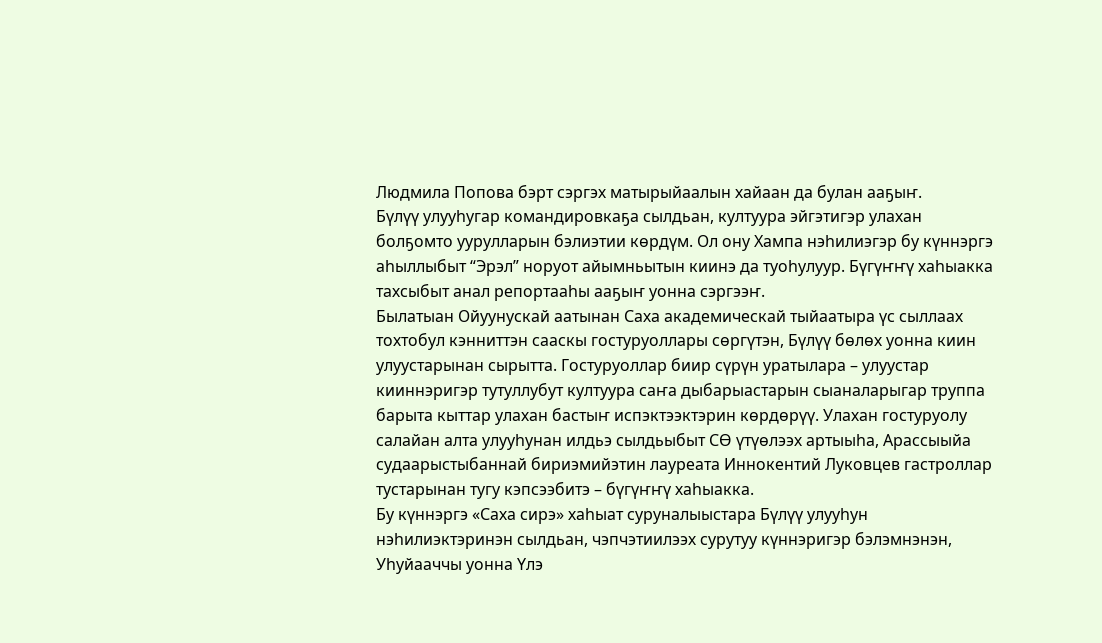Людмила Попова бэрт сэргэх матырыйаалын хайаан да булан ааҕыҥ.
Бүлүү улууһугар командировкаҕа сылдьан, култуура эйгэтигэр улахан болҕомто уурулларын бэлиэтии көрдүм. Ол ону Хампа нэһилиэгэр бу күннэргэ аһыллыбыт “Эрэл” норуот айымньытын киинэ да туоһулуур. Бүгүҥҥү хаһыакка тахсыбыт анал репортааһы ааҕыҥ уонна сэргээҥ.
Былатыан Ойуунускай аатынан Саха академическай тыйаатыра үс сыллаах тохтобул кэнниттэн сааскы гостуруоллары сөргүтэн, Бүлүү бөлөх уонна киин улуустарынан сырытта. Гостуруоллар биир сүрүн уратылара – улуустар кииннэригэр тутуллубут култуура саҥа дыбарыастарын сыаналарыгар труппа барыта кыттар улахан бастыҥ испэктээктэрин көрдөрүү. Улахан гостуруолу салайан алта улууһунан илдьэ сылдьыбыт СӨ үтүөлээх артыыһа, Арассыыйа судаарыстыбаннай бириэмийэтин лауреата Иннокентий Луковцев гастроллар тустарынан тугу кэпсээбитэ – бүгүҥҥү хаһыакка.
Бу күннэргэ «Саха сирэ» хаһыат суруналыыстара Бүлүү улууһун нэһилиэктэринэн сылдьан, чэпчэтиилээх сурутуу күннэригэр бэлэмнэнэн, Уһуйааччы уонна Үлэ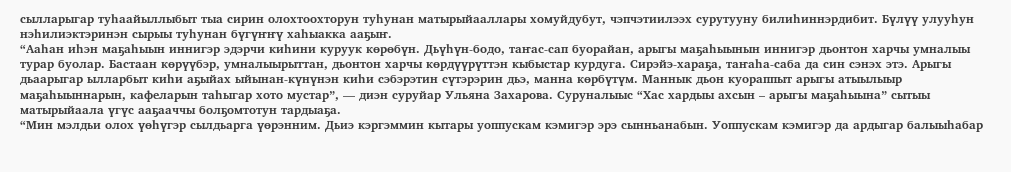сылларыгар туһаайыллыбыт тыа сирин олохтоохторун туһунан матырыйааллары хомуйдубут, чэпчэтиилээх сурутууну билиһиннэрдибит. Бүлүү улууһун нэһилиэктэринэн сырыы туһунан бүгүҥҥү хаһыакка ааҕыҥ.
“Ааһан иһэн маҕаһыын иннигэр эдэрчи киһини куруук көрөбүн. Дьүһүн-бодо, таҥас-сап буорайан, арыгы маҕаһыынын иннигэр дьонтон харчы умналыы турар буолар. Бастаан көрүүбэр, умналыырыттан, дьонтон харчы көрдүүрүттэн кыбыстар курдуга. Сирэйэ-хараҕа, таҥаһа-саба да син сэнэх этэ. Арыгы дьаарыгар ылларбыт киһи аҕыйах ыйынан-күнүнэн киһи сэбэрэтин сүтэрэрин дьэ, манна көрбүтүм. Маннык дьон куораппыт арыгы атыылыыр маҕаһыыннарын, кафеларын таһыгар хото мустар”, — диэн суруйар Ульяна Захарова. Суруналыыс “Хас хардыы ахсын – арыгы маҕаһыына” сытыы матырыйаала үгүс ааҕааччы болҕомтотун тардыаҕа.
“Мин мэлдьи олох үөһүгэр сылдьарга үөрэнним. Дьиэ кэргэммин кытары уоппускам кэмигэр эрэ сынньанабын. Уоппускам кэмигэр да ардыгар балыыһабар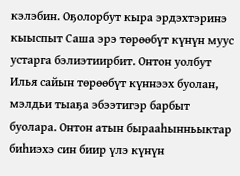кэлэбин. Оҕолорбут кыра эрдэхтэринэ кыыспыт Саша эрэ төрөөбүт күнүн муус устарга бэлиэтиирбит. Онтон уолбут Илья сайын төрөөбүт күннээх буолан, мэлдьи тыаҕа эбээтигэр барбыт буолара. Онтон атын бырааһынньыктар биһиэхэ син биир үлэ күнүн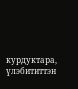курдуктара, үлэбититтэн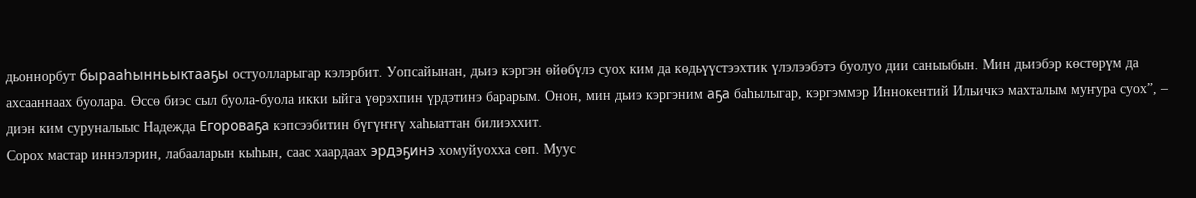дьоннорбут бырааһынньыктааҕы остуолларыгар кэлэрбит. Уопсайынан, дьиэ кэргэн өйөбүлэ суох ким да көдьүүстээхтик үлэлээбэтэ буолуо дии саныыбын. Мин дьиэбэр көстөрүм да ахсааннаах буолара. Өссө биэс сыл буола-буола икки ыйга үөрэхпин үрдэтинэ барарым. Онон, мин дьиэ кэргэним аҕа баһылыгар, кэргэммэр Иннокентий Ильичкэ махталым муҥура суох”, – диэн ким суруналыыс Надежда Егороваҕа кэпсээбитин бүгүҥҥү хаһыаттан билиэххит.
Сорох мастар иннэлэрин, лабааларын кыһын, саас хаардаах эрдэҕинэ хомуйуохха сөп. Муус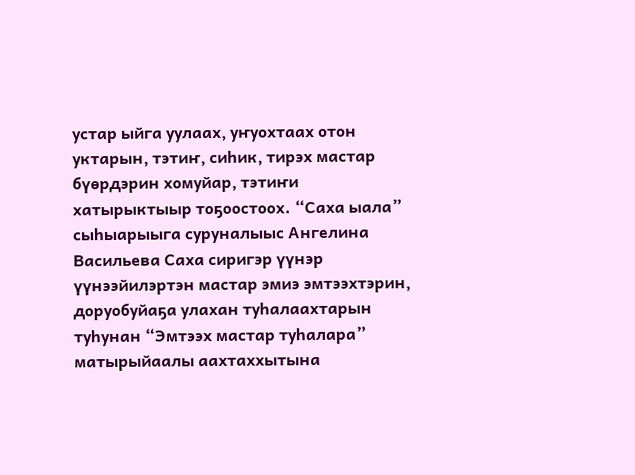устар ыйга уулаах, уҥуохтаах отон уктарын, тэтиҥ, сиһик, тирэх мастар бүөрдэрин хомуйар, тэтиҥи хатырыктыыр тоҕоостоох. “Саха ыала” сыһыарыыга суруналыыс Ангелина Васильева Саха сиригэр үүнэр үүнээйилэртэн мастар эмиэ эмтээхтэрин, доруобуйаҕа улахан туһалаахтарын туһунан “Эмтээх мастар туһалара” матырыйаалы аахтаххытына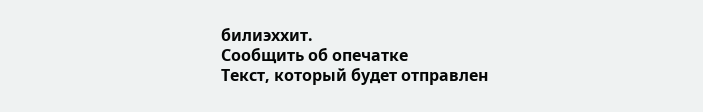билиэххит.
Сообщить об опечатке
Текст, который будет отправлен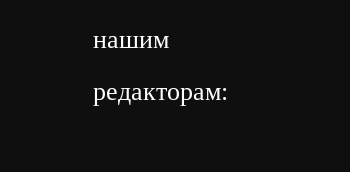нашим редакторам: